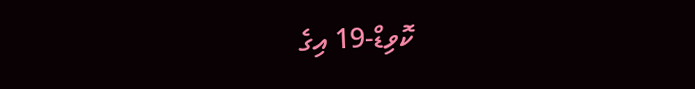ކޮވިޑް-19 އިގެ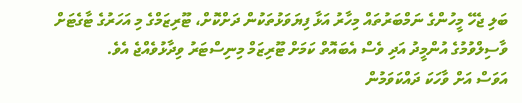ބަލި ޖެހޭ މީހުންގެ ނަމްބަރުތައް މިހާރު އަޅާ ފިޔަވަޅުތަކުން ދަށްކޮށް، ޓޫރިޒަމްގެ މި އަހަރުގެ ޓާގެޓަށް ވާސިލްވުމުގެ އުންމީދު އަދި ވެސް އެބައޮތް ކަމަށް ޓޫރިޒަމް މިނިސްޓަރު ވިދާޅުވެއްޖެ އެވެ.
އަވަސް އަށް ވާހަކަ ދައްކަވަމުން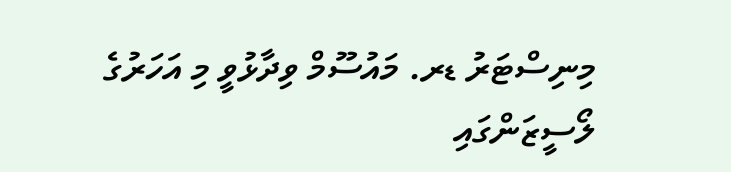މިނިސްޓަރު ޑރ. މައުސޫމް ވިދާޅުވީ މި އަހަރުގެ ލޯސީޒަންގައި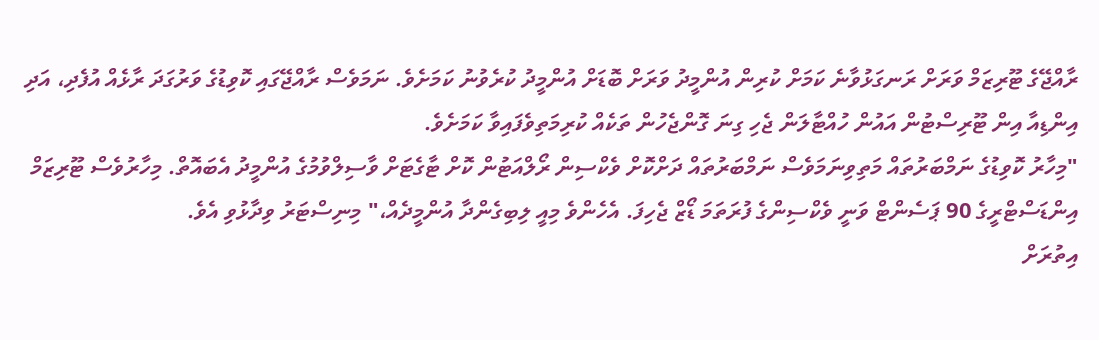ރާއްޖޭގެ ޓޫރިޒަމް ވަރަށް ރަނގަޅުވާނެ ކަމަށް ކުރިން އުންމީދު ވަރަށް ބޮޑަށް އުންމީދު ކުރެވުނު ކަމަށެވެ. ނަމަވެސް ރާއްޖޭގައި ކޮވިޑުގެ ވަރުގަދަ ރާޅެއް އުފެދި، އަދި އިންޑިއާ އިން ޓޫރިސްޓުން އައުން ހުއްޓާލަން ޖެހި ގިނަ ގޮންޖެހުން ތަކެއް ކުރިމަތިވެފައިވާ ކަމަށެވެ.
"މިހާރު ކޮވިޑުގެ ނަމްބަރުތައް މަތިވިނަމަވެސް ނަމްބަރުތައް ދަށްކޮށް ވެކްސިން ރޯލްއަޓުން ކޮށް ޓާގެޓަށް ވާސިލްވުމުގެ އުންމީދު އެބައޮތް. މިހާރުވެސް ޓޫރިޒަމް އިންޑަސްޓްރީގެ 90 ޕަސެންޓް ވަނީ ވެކްސިންގެ ފުރަތަމަ ޑޯޒް ޖެހިފަ. އެހެންވެ މިއީ ލިބިގެންދާ އުންމީދެއް،" މިނިސްޓަރު ވިދާޅުވި އެވެ.
އިތުރަށް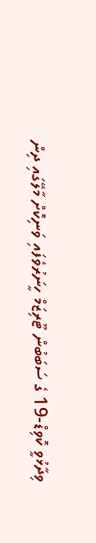ވިދާޅުވީ ކޮވިޑް-19 ގެ ސަބަބުން ޓޫރިޒަމް ހީނަރުވެފައި ވަނިކޮށް މާލޭގައި ދިން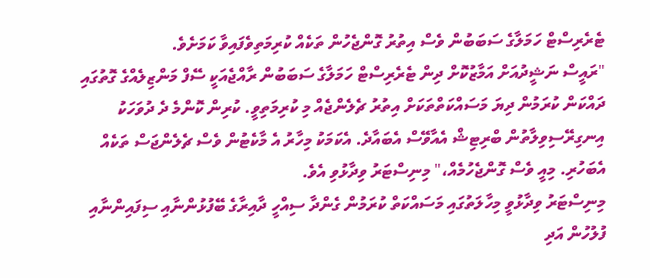ޓެރެރިސްޓް ހަމަލާގެ ސަބަބުން ވެސް އިތުރު ގޮންޖެހުން ތަކެއް ކުރިމަތިވެފައިވާ ކަމަށެވެ.
"ރައީސް ނަޝީދުއަށް އަމާޒުކޮށް ދިން ޓެރެރިސްޓް ހަމަލާގެ ސަބަބުން ރާއްޖެއަކީ ސޭފް މަންޒިލެއްގެ ގޮތުގައި ދައްކަން ކުރަމުން ދިޔަ މަސައްކަތްތަކަށް އިތުރު ޗެލެންޖެއް މި ކުރިމަތިވީ. ކުރިން ކޮންމެ ދެ ދުވަހަކު އިނގިރޭސިވިލާތުން ބްރިޓިޝް އެއާވޭސް އެބައާދެ. އެކަމަކު މިހާރު އެ މާކެޓުން ވެސް ޗެލެންޖަސް ތަކެއް އެބަހުރި. މިއީ ވެސް ގޮންޖެހުމެއް،" މިނިސްޓަރު ވިދާޅުވި އެވެ.
މިނިސްޓަރު ވިދާޅުވީ މިހާލަތުގައި މަސައްކަތް ކުރަމުން ގެންދާ ސިއްހީ ދާއިރާގެ ބޭފުޅުންނާއި ސިފައިންނާއި ފުލުހުން އަދި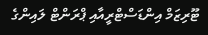ޓޫރިޒަމް އިންޑަސްޓްރީއާއި ޕްރަންޓް ލައިންގެ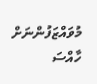މުވައްޒަފުންނަށް ހާއްސަ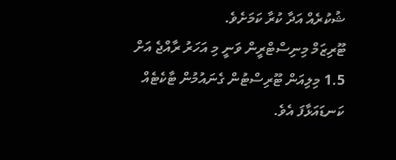ޝުކުރެއް އަދާ ކުރާ ކަމަށެވެ.
ޓޫރިޒަމް މިނިސްޓްރީން ވަނީ މި އަހަރު ރާއްޖެ އަށް 1.5 މިލިއަން ޓޫރިސްޓުން ގެނައުމުން ޓާކެޓެއް ކަނޑައަޅާފަ އެވެ.